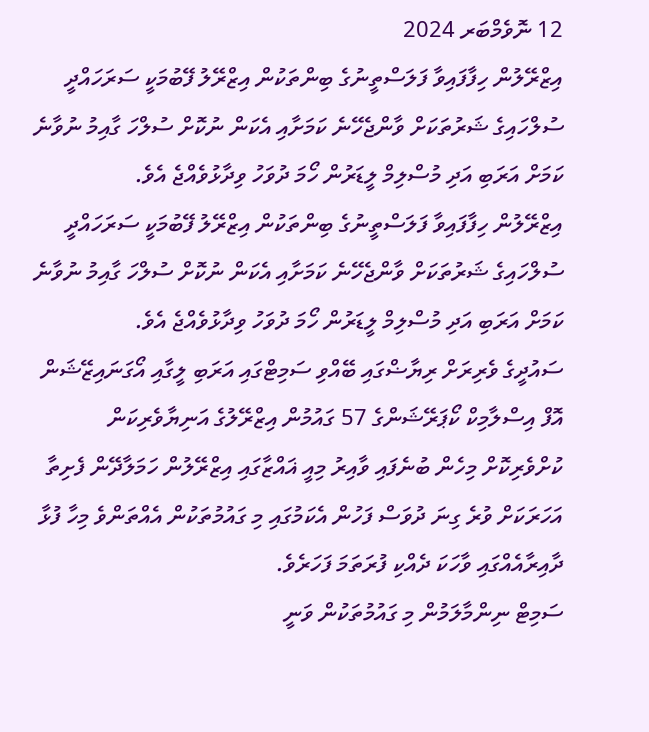12 ނޮވެމްބަރ 2024
އިޒްރޭލުން ހިފާފައިވާ ފަލަސްތީނުގެ ބިންތަކުން އިޒްރޭލު ފޭބުމަކީ ސަރަހައްދީ ސުލްހައިގެ ޝަރުތަކަށް ވާންޖެހޭނެ ކަމަށާއި އެކަން ނުކޮށް ސުލްހަ ގާއިމު ނުވާނެ ކަމަށް އަރަބި އަދި މުސްލިމް ލީޑަރުން ހޯމަ ދުވަހު ވިދާޅުވެއްޖެ އެވެ.
އިޒްރޭލުން ހިފާފައިވާ ފަލަސްތީނުގެ ބިންތަކުން އިޒްރޭލު ފޭބުމަކީ ސަރަހައްދީ ސުލްހައިގެ ޝަރުތަކަށް ވާންޖެހޭނެ ކަމަށާއި އެކަން ނުކޮށް ސުލްހަ ގާއިމު ނުވާނެ ކަމަށް އަރަބި އަދި މުސްލިމް ލީޑަރުން ހޯމަ ދުވަހު ވިދާޅުވެއްޖެ އެވެ.
ސައުދީގެ ވެރިރަށް ރިޔާޟްގައި ބޭއްވި ސަމިޓްގައި އަރަބި ލީގާއި އޯގަނައިޒޭޝަން އޮފް އިސްލާމިކް ކޯޕަރޭޝަންގެ 57 ގައުމުން އިޒްރޭލުގެ އަނިޔާވެރިކަން ކުށްވެރިކޮށް މިހެން ބުނެފައި ވާއިރު މިއީ ޣައްޒާގައި އިޒްރޭލުން ހަމަލާދޭން ފެށިތާ އަހަރަކަށް ވުރެ ގިނަ ދުވަސް ފަހުން އެކަމުގައި މި ގައުމުތަކުން އެއްތަންވެ މިހާ ފުޅާ ދާއިރާއެއްގައި ވާހަކަ ދެއްކި ފުރަތަމަ ފަހަރެވެ.
ސަމިޓް ނިންމާލަމުން މި ގައުމުތަކުން ވަނީ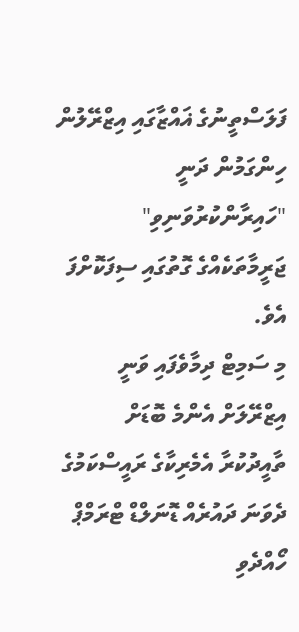ފަލަސްތީނުގެ ޣައްޒާގައި އިޒްރޭލުން ހިންގަމުން ދަނީ "ހައިރާންކުރުވަނިވި" ޖަރީމާތަކެއްގެ ގޮތުގައި ސިފަކޮށްފަ އެވެ.
މި ސަމިޓް ދިމާވެފައި ވަނީ އިޒްރޭލަށް އެންމެ ބޮޑަށް ތާއީދުކުރާ އެމެރިކާގެ ރައީސްކަމުގެ ދެވަނަ ދައުރެއް ޑޮނަލްޑް ޓްރަމްޕް ހޯއްދެވި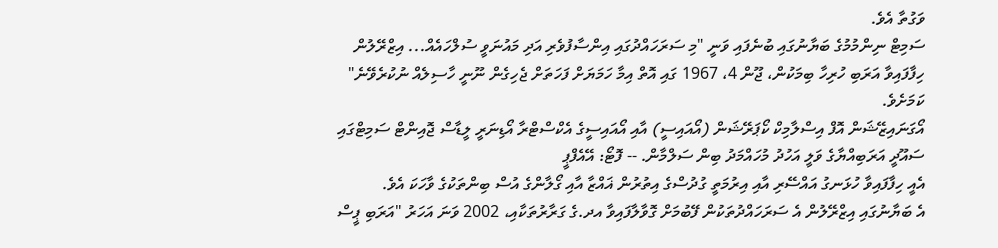ވަގުތާ އެވެ.
ސަމިޓް ނިންމުމުގެ ބަޔާނުގައި ބުނެފައި ވަނީ "މި ސަރަހައްދުގައި އިންސާފުވެރި އަދި މައުނަވީ ސުލްހައެއް... އިޒްރޭލުން ހިފާފައިވާ އަރަބި ހުރިހާ ބިމަކުން، ޖޫން 4، 1967 ގައި އޮތް އިމާ ހަމަޔަށް ފަހަތަށް ޖެހިގެން ނޫނީ ހާސިލެއް ނުކުރެވޭނެ" ކަމަށެވެ.
އޯގަނައިޒޭޝަން އޮފް އިސްލާމިކް ކޯޕަރޭޝަން (އޯއައިސީ) އާއި އޯއައިސީގެ އެކްސްޓްރާ އޯޑިނަރީ ލީޑާސް ޖޮއިންޓް ސަމިޓްގައި ސައޫދީ އަރަބިއްޔާގެ ވަލީ އަހުދު މުހައްމަދު ބިން ސަލްމާން. -- ފޮޓޯ: އޭއެފްޕީ
އެއީ ހިފާފައިވާ ހުޅަނގު އައްސޭރި އާއި އިރުމަތީ ގުދުސްގެ އިތުރުން ޣައްޒާ އާއި ގޯލާންގެ އުސް ބިންތަކުގެ ވާހަކަ އެވެ.
އެ ބަޔާނުގައި އިޒްރޭލުން އެ ސަރަހައްދުތަކުން ފޭބުމަށް ގޮވާލާފައިވާ އދ.ގެ ގަރާރުތަކާއި، 2002 ވަނަ އަހަރު "އަރަބި ޕީސް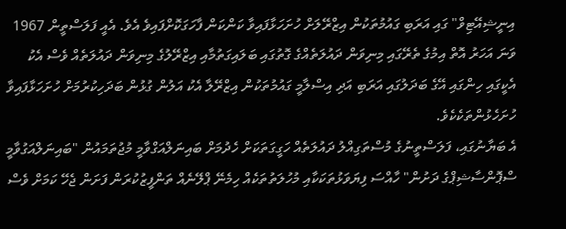އިނީޝިއޭޓިވް" ގައި އަރަބި ގައުމުތަކުން އިޒްރޭލަށް ހުށަހަޅާފައިވާ ކަންކަން ފާހަގަކޮށްފައިވެ އެވެ. އެއީ ފަލަސްތީން 1967 ވަނަ އަހަރު އޮތް އިމުގެ ތެރޭގައި މިނިވަން ދައުލަތެއްގެ ގޮތުގައި ބަލައިގަތުމާއި އިޒްރޭލުގެ މިނިވަން ދައުލަތެއް ވެސް އެކު އެކީގައި ހިންގައި އޭގެ ބަދަލުގައި އަރަބި އަދި އިސްލާމީ ގައުމުތަކުން އިޒްރޭލާ އެކު އަލުން ގުޅުން ބަދަހިކުރުމަށް ހުށަހަޅާފައިވާ ހުށަހެޅުންތަކެކެވެ.
އެ ބަޔާނުގައި، ފަލަސްތީނުގެ މުސްތަގިއްލު ދައުލަތެއް ހަގީގަތަކަށް ހެދުމަށް ބައިނަލްއަގްވާމީ މުޖުތަމައުން "ބައިނަލްއަގުވާމީ ސްޕޮންސާޝިޕްގެ ދަށުން" ހާއްސަ ފިޔަވަޅުތަކަކާއި މުހުލަތުތަކެއް ހިމެނޭ ޕްލޭނެއް ތަންފީޒުކުރަން ފަށަން ޖެހޭ ކަމަށް ވެސް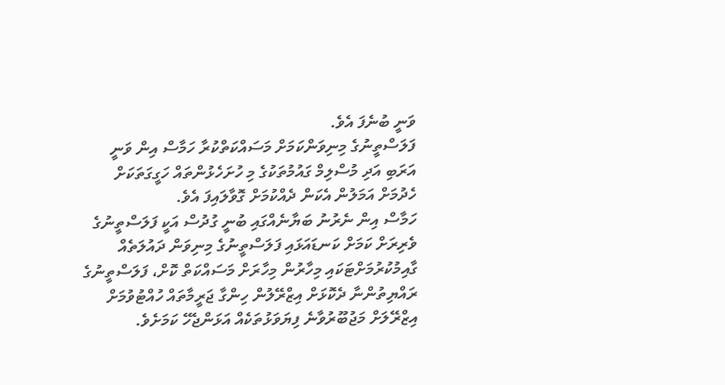ވަނީ ބުނެފަ އެވެ.
ފަލަސްތީނުގެ މިނިވަންކަމަށް މަސައްކަތްކުރާ ހަމާސް އިން ވަނީ އަރަބި އަދި މުސްލިމް ގައުމުތަކުގެ މި ހުށަހެޅުންތައް ހަގީގަތަކަށް ހެދުމަށް އަމަލުން އެކަން ދެއްކުމަށް ގޮވާލައިފަ އެވެ.
ހަމާސް އިން ނެރުނު ބަޔާނެއްގައި ބުނީ ގުދުސް އަކީ ފަލަސްތީނުގެ ވެރިރަށް ކަމަށް ކަނޑައަޅައި ފަލަސްތީނުގެ މިނިވަން ދައުލަތެއް ގާއިމުކުރުމަށްޓަކައި މިހާރުން މިހާރަށް މަސައްކަތް ކޮށް، ފަލަސްތީނުގެ ރައްޔިތުންނާ ދެކޮޅަށް އިޒްރޭލުން ހިންގާ ޖަރީމާތައް ހުއްޓުވުމަށް އިޒްރޭލަށް މަޖުބޫރުވާނެ ފިޔަވަޅުތަކެއް އަޅަންޖެހޭ ކަމަށެވެ.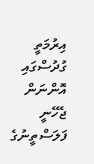އިރުމަތީ ގުދުސްގައި އޮންނަން ޖެހޭނީ ފަލަސްތީނުގެ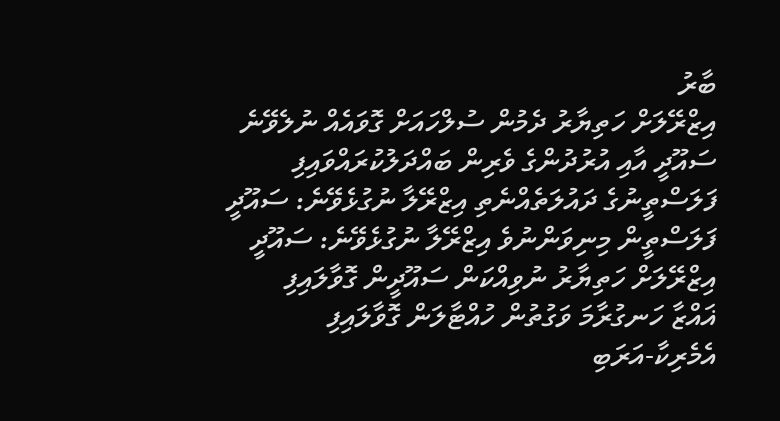ބާރު
އިޒްރޭލަށް ހަތިޔާރު ދެމުން ސުލްހައަށް ގޮވައެއް ނުލެވޭނެ
ސައޫދީ އާއި އުރުދުންގެ ވެރިން ބައްދަލުކުރައްވައިފި
ފަލަސްތީނުގެ ދައުލަތެއްނެތި އިޒްރޭލާ ނުގުޅެވޭނެ: ސައޫދީ
ފަލަސްތީން މިނިވަންނުވެ އިޒްރޭލާ ނުގުޅެވޭނެ: ސައޫދީ
އިޒްރޭލަށް ހަތިޔާރު ނުވިއްކަން ސައޫދީން ގޮވާލައިފި
ޣައްޒާ ހަނގުރާމަ ވަގުތުން ހުއްޓާލަން ގޮވާލައިފި
އެމެރިކާ-އަރަބި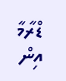ޑްރާމާ އިން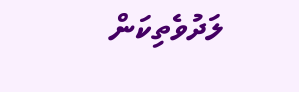ލަދުވެތިކަން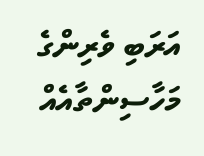އަރަބި ވެރިންގެ މަހާސިންތާއެއް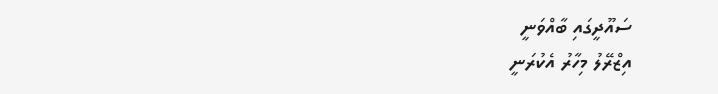ސައޫދީގައި ބާއްވަނީ
އިޒްރޭލު މިހާރު އެކުރަނީ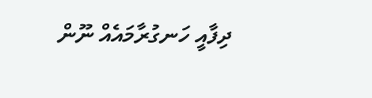ދިފާއީ ހަނގުރާމައެއް ނޫން